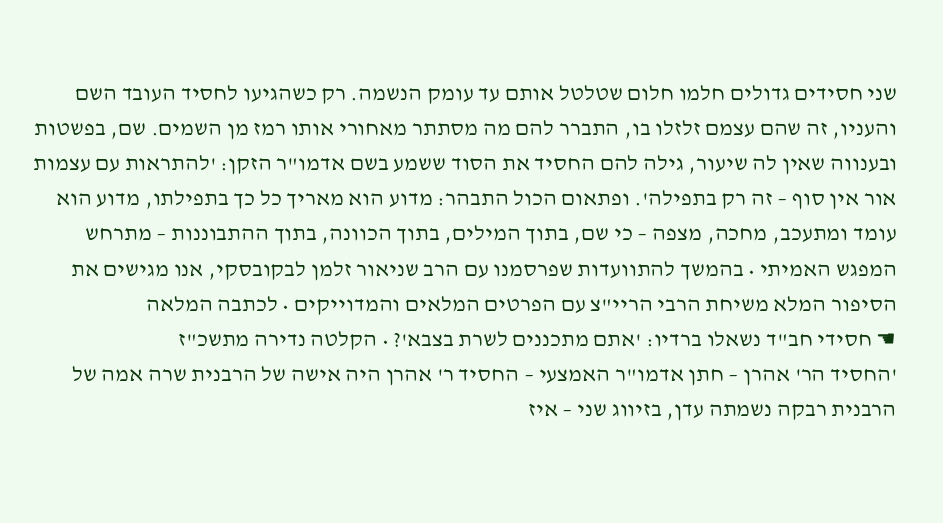שני חסידים גדולים חלמו חלום שטלטל אותם עד עומק הנשמה. רק כשהגיעו לחסיד העובד השם והעניו, זה שהם עצמם זלזלו בו, התברר להם מה מסתתר מאחורי אותו רמז מן השמים. שם, בפשטות ובענווה שאין לה שיעור, גילה להם החסיד את הסוד ששמע בשם אדמו"ר הזקן: 'להתראות עם עצמות אור אין סוף – זה רק בתפילה'. ופתאום הכול התבהר: מדוע הוא מאריך כל כך בתפילתו, מדוע הוא עומד ומתעכב, מחכה, מצפה – כי שם, בתוך המילים, בתוך הכוונה, בתוך ההתבוננות – מתרחש המפגש האמיתי • בהמשך להתוועדות שפרסמנו עם הרב שניאור זלמן לבקובסקי, אנו מגישים את הסיפור המלא משיחת הרבי הריי"צ עם הפרטים המלאים והמדוייקים • לכתבה המלאה
☚ חסידי חב"ד נשאלו ברדיו: 'אתם מתכננים לשרת בצבא'? • הקלטה נדירה מתשכ"ז
'החסיד הר' אהרן – חתן אדמו"ר האמצעי – החסיד ר' אהרן היה אישה של הרבנית שרה אמה של הרבנית רבקה נשמתה עדן, בזיווג שני – איז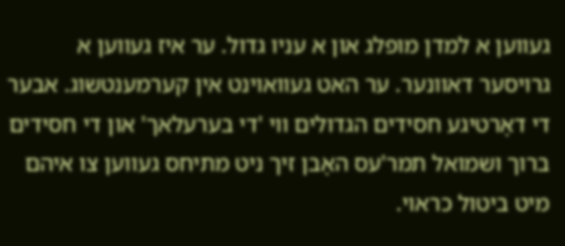געווען א למדן מופלג און א עניו גדול. ער איז געווען א גרויסער דאוונער. ער האט געוואוינט אין קערמענטשוג. אבער די דאָרטיגע חסידים הגדולים ווי 'די בערעלאך' און די חסידים ברוך ושמואל תמר'עס האָבן זיך ניט מתיחס געווען צו איהם מיט ביטול כראוי.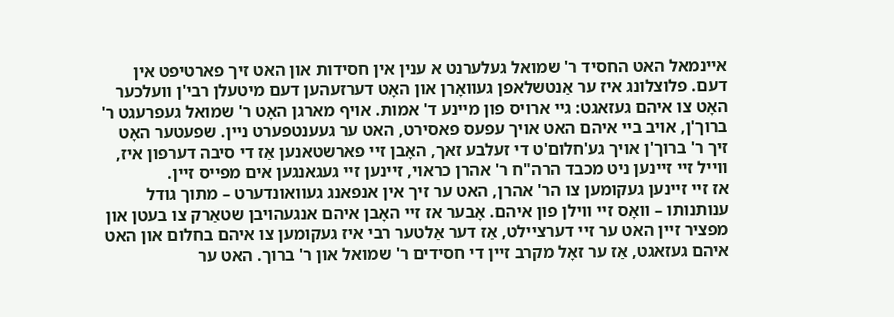איינמאל האט החסיד ר' שמואל געלערנט א ענין אין חסידות און האט זיך פארטיפט אין דעם. פלוצלונג איז ער אַנטשלאפן געוואָרן און האָט דערזעהען דעם מיטעלן רבי'ן וועלכער האָט צו איהם געזאגט: גיי ארויס פון מיינע ד' אמות. אויף מארגן האָט ר' שמואל געפרעגט ר' ברוך'ן, אויב ביי איהם האט אויך עפעס פאסירט, האט ער געענטפערט ניין. שפעטער האָט זיך ר' ברוך'ן אויך גע'חלום'ט די זעלבע זאך, האָבן זיי פארשטאנען אַז די סיבה דערפון איז, ווייל זיי זיינען ניט מכבד הרה"ח ר' אהרן כראוי, זיינען זיי געגאנגען אים מפייס זיין.
אז זיי זיינען געקומען צו הר' אהרן, האט ער זיך אין אנפאנג געוואונדערט – מתוך גודל ענותנותו – וואָס זיי ווילן פון איהם. אָבער אז זיי האָבן איהם אנגעהויבן שטאַרק צו בעטן און מפציר זיין האט ער זיי דערציילט, אַז דער אַלטער רבי איז געקומען צו איהם בחלום און האט איהם געזאגט, אַז ער זאָל מקרב זיין די חסידים ר' שמואל און ר' ברוך. האט ער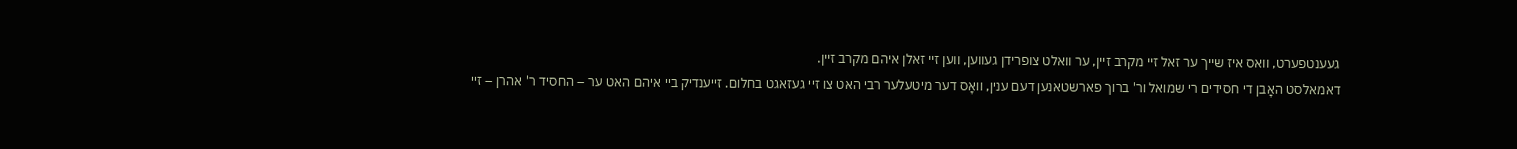געענטפערט, וואס איז שייך ער זאל זיי מקרב זיין, ער וואלט צופרידן געווען, ווען זיי זאלן איהם מקרב זיין.
דאמאלסט האָבן די חסידים רי שמואל ור' ברוך פארשטאנען דעם ענין, וואָס דער מיטעלער רבי האט צו זיי געזאגט בחלום. זייענדיק ביי איהם האט ער – החסיד ר' אהרן – זיי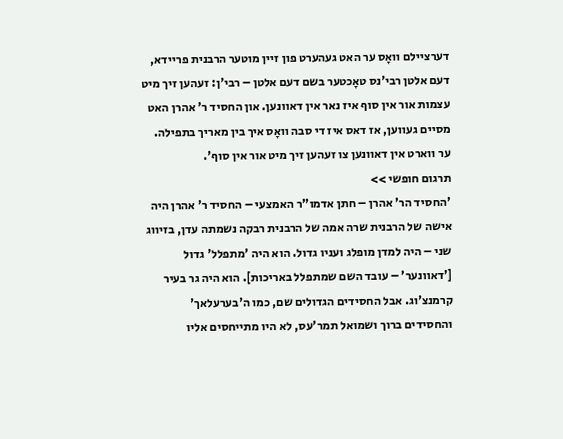דערציילם וואָס ער האט געהערט פון זיין מוטער הרבנית פריידא, דעם אלטן רבי'נס טאָכטער בשם דעם אלטן – רבי'ן: זעהען זיך מיט עצמות אור אין סוף איז נאר אין דאוונען. און החסיד ר' אהרן האט מסיים געווען, אז דאס איז די סבה וואָס איך בין מאריך בתפילה. ער ווארט אין דאוונען צו זעהען זיך מיט אור אין סוף'.
תרגום חופשי >>
'החסיד הר' אהרן – חתן אדמו"ר האמצעי – החסיד ר' אהרן היה אישה של הרבנית שרה אמה של הרבנית רבקה נשמתה עדן, בזיווג שני – היה למדן מופלג ועניו גדול. הוא היה 'מתפלל' גדול ['דאוונער' – עובד השם שמתפלל באריכות]. הוא היה גר בעיר קרמנצ'וג. אבל החסידים הגדולים שם, כמו ה'בערעלאך' והחסידים ברוך ושמואל תמר'עס, לא היו מתייחסים אליו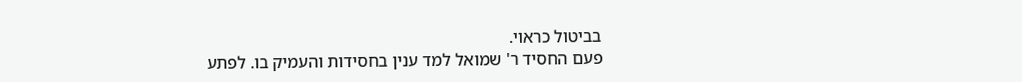בביטול כראוי.
פעם החסיד ר' שמואל למד ענין בחסידות והעמיק בו. לפתע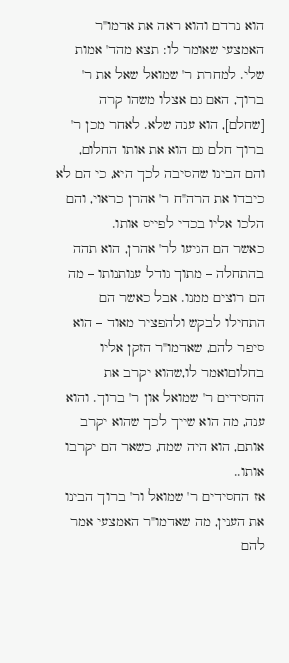הוא נרדם והוא ראה את אדמו"ר האמצעי שאומר לו: תצא מהד' אמות שלי. למחרת ר' שמואל שאל את ר' ברוך, האם גם אצלו משהו קרה [שחלם], הוא ענה שלא. לאחר מכן ר' ברוך חלם גם הוא את אותו החלום, והם הבינו שהסיבה לכך היא, כי הם לא כיבדו את הרה"ח ר' אהרן כראוי, והם הלכו אליו בכדי לפייס אותו.
כאשר הם הגיעו לר' אהרן, הוא תהה בהתחלה – מתוך גודל ענותנותו – מה הם רוצים ממנו. אבל כאשר הם התחילו לבקש ולהפציר מאוד – הוא סיפר להם, שאדמו"ר הזקן אליו בחלוםואמר לו,שהוא יקרב את החסידים ר' שמואל און ר' ברוך. והוא ענה, מה הוא שייך לכך שהוא יקרב אותם, הוא היה שמח, כשאר הם יקרבו אותו..
אז החסידים ר' שמואל ור' ברוך הבינו את הענין, מה שאדמו"ר האמצעי אמר להם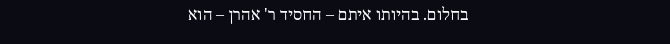בחלום. בהיותו איתם – החסיד ר' אהרן – הוא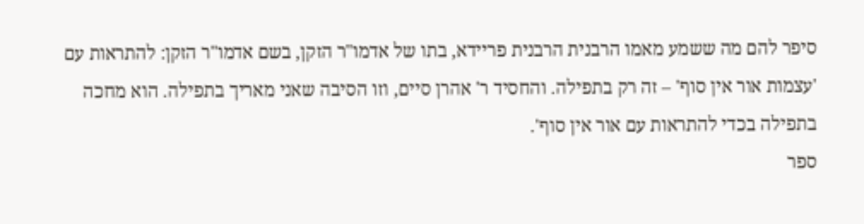סיפר להם מה ששמע מאמו הרבנית הרבנית פריידא, בתו של אדמו"ר הזקן, בשם אדמו"ר הזקן: להתראות עם 'עצמות אור אין סוף' – זה רק בתפילה. והחסיד ר' אהרן סיים, וזו הסיבה שאני מאריך בתפילה. הוא מחכה בתפילה בכדי להתראות עם אור אין סוף'.
ספר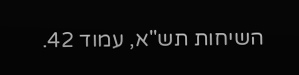השיחות תש"א, עמוד 42.